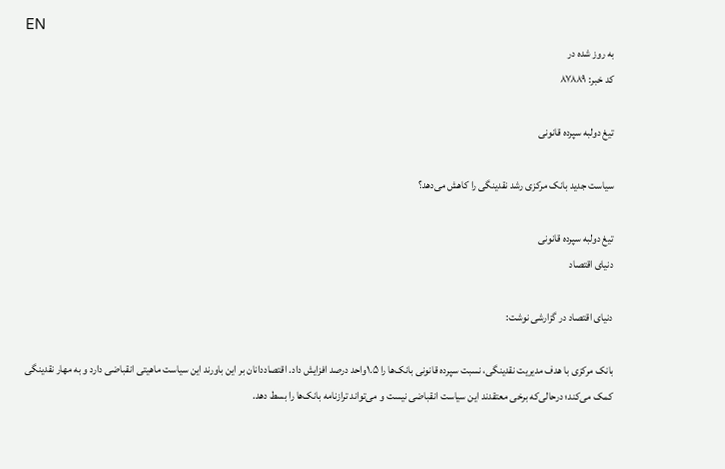EN
به روز شده در
کد خبر: ۸۷۸۸۹

تیغ دولبه سپرده قانونی

سیاست جدید بانک مرکزی رشد نقدینگی را کاهش می‌دهد؟

تیغ دولبه سپرده قانونی
دنیای اقتصاد

دنیای اقتصاد در گزارشی نوشت:

بانک مرکزی با هدف مدیریت نقدینگی، نسبت سپرده قانونی بانک‌ها را ۱.۵واحد درصد افزایش داد. اقتصاددانان بر این باورند این سیاست ماهیتی انقباضی دارد و به مهار نقدینگی کمک می‌کند؛ درحالی‌که برخی معتقدند این سیاست انقباضی نیست و می‌تواند ترازنامه بانک‌ها را بسط دهد.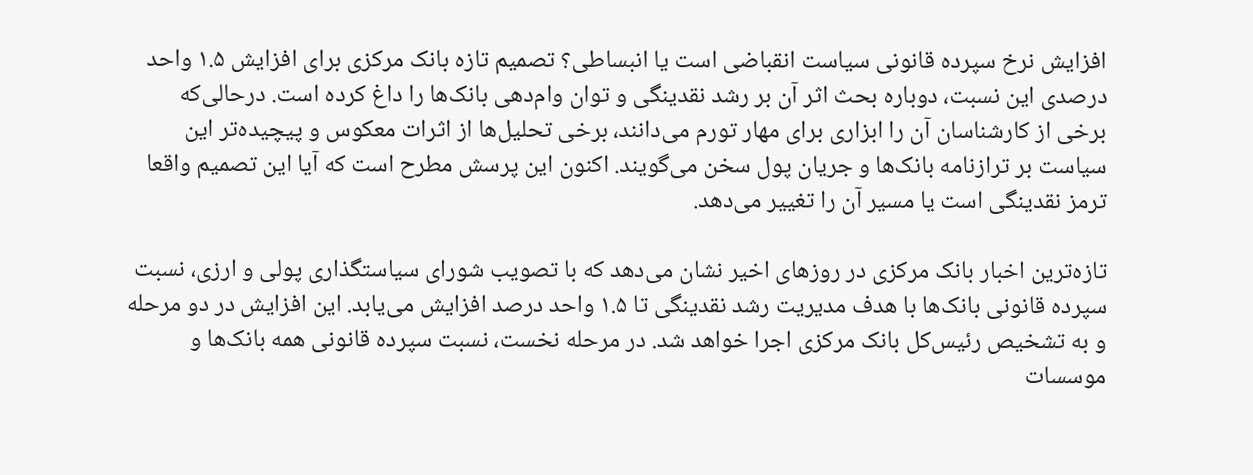افزایش نرخ سپرده قانونی سیاست انقباضی است یا انبساطی؟ تصمیم تازه بانک مرکزی برای افزایش ۱.۵ واحد درصدی این نسبت، دوباره بحث اثر آن بر رشد نقدینگی و توان وام‌دهی بانک‌ها را داغ کرده است. درحالی‌که برخی از کارشناسان آن را ابزاری برای مهار تورم می‌دانند، برخی تحلیل‌ها از اثرات معکوس و پیچیده‌تر این سیاست بر ترازنامه بانک‌ها و جریان پول سخن می‌گویند. اکنون این پرسش مطرح است که آیا این تصمیم واقعا ترمز نقدینگی است یا مسیر آن را تغییر می‌دهد.

تازه‌ترین اخبار بانک مرکزی در روزهای اخیر نشان می‌دهد که با تصویب شورای سیاستگذاری پولی و ارزی، نسبت سپرده قانونی بانک‌ها با هدف مدیریت رشد نقدینگی تا ۱.۵ واحد درصد افزایش می‌یابد. این افزایش در دو مرحله و به تشخیص رئیس‌کل بانک مرکزی اجرا خواهد شد. در مرحله نخست، نسبت سپرده قانونی همه بانک‌ها و موسسات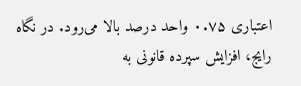اعتباری ۰.۷۵ واحد درصد بالا می‌رود. در نگاه رایج، افزایش سپرده قانونی به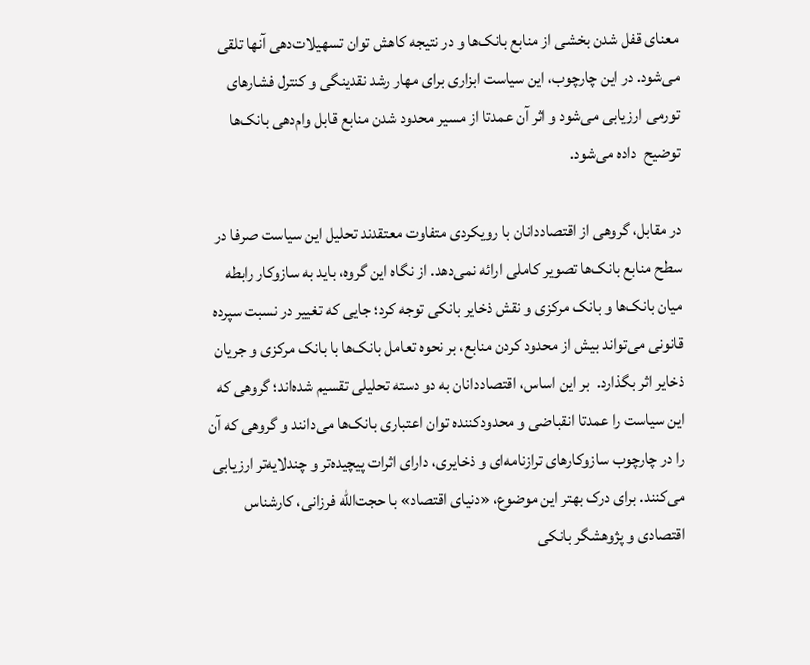معنای قفل شدن بخشی از منابع بانک‌ها و در نتیجه کاهش توان تسهیلات‌دهی آنها تلقی می‌شود. در این چارچوب، این سیاست ابزاری برای مهار رشد نقدینگی و کنترل فشارهای تورمی ارزیابی می‌شود و اثر آن عمدتا از مسیر محدود شدن منابع قابل وام‌دهی بانک‌ها توضیح  داده می‌شود.

در مقابل، گروهی از اقتصاددانان با رویکردی متفاوت معتقدند تحلیل این سیاست صرفا در سطح منابع بانک‌ها تصویر کاملی ارائه نمی‌دهد. از نگاه این گروه، باید به سازوکار رابطه میان بانک‌ها و بانک مرکزی و نقش ذخایر بانکی توجه کرد؛ جایی که تغییر در نسبت سپرده قانونی می‌تواند بیش از محدود کردن منابع، بر نحوه تعامل بانک‌ها با بانک مرکزی و جریان ذخایر اثر بگذارد.  بر این اساس، اقتصاددانان به دو دسته تحلیلی تقسیم شده‌اند؛ گروهی که این سیاست را عمدتا انقباضی و محدودکننده توان اعتباری بانک‌ها می‌دانند و گروهی که آن را در چارچوب سازوکارهای ترازنامه‌ای و ذخایری، دارای اثرات پیچیده‌تر و چندلایه‌تر ارزیابی می‌کنند. برای درک بهتر این موضوع، «دنیای اقتصاد» با حجت‌الله فرزانی، کارشناس اقتصادی و پژوهشگر بانکی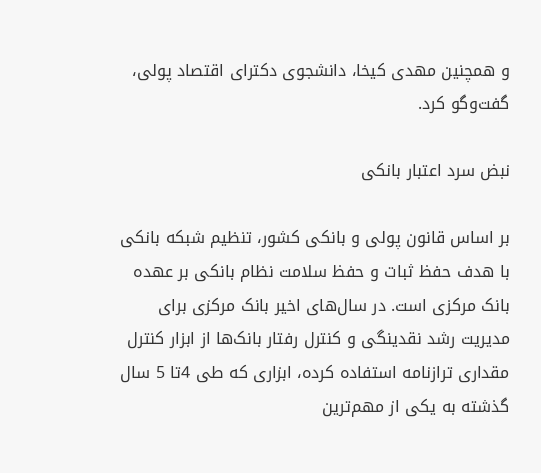و همچنین مهدی کیخا، دانشجوی دکترای اقتصاد پولی، گفت‌وگو کرد.

نبض سرد اعتبار بانکی

بر اساس قانون پولی و بانکی کشور، تنظیم شبکه بانکی با هدف حفظ ثبات و حفظ سلامت نظام بانکی بر عهده بانک مرکزی است. در سال‌های اخیر بانک مرکزی برای مدیریت رشد نقدینگی و کنترل رفتار بانک‌ها از ابزار کنترل مقداری ترازنامه استفاده کرده، ابزاری که طی 4تا 5 سال گذشته به یکی از مهم‌ترین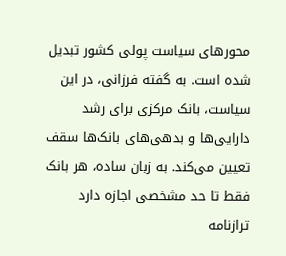محورهای سیاست پولی کشور تبدیل شده است. به گفته فرزانی، در این سیاست، بانک مرکزی برای رشد دارایی‌ها و بدهی‌های بانک‌ها سقف تعیین می‌کند. به زبان ساده، هر بانک فقط تا حد مشخصی اجازه دارد ترازنامه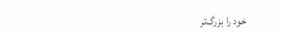خود را بزرگ‌تر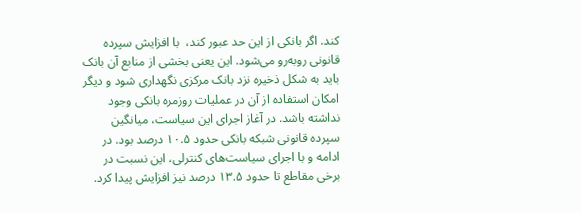کند. اگر بانکی از این حد عبور کند،  با افزایش سپرده قانونی روبه‌رو می‌شود. این یعنی بخشی از منابع آن بانک باید به شکل ذخیره نزد بانک مرکزی نگهداری شود و دیگر امکان استفاده از آن در عملیات روزمره بانکی وجود نداشته باشد. در آغاز اجرای این سیاست، میانگین سپرده قانونی شبکه بانکی حدود ۱۰.۵ درصد بود. در ادامه و با اجرای سیاست‌های کنترلی، این نسبت در برخی مقاطع تا حدود ۱۳.۵ درصد نیز افزایش پیدا کرد.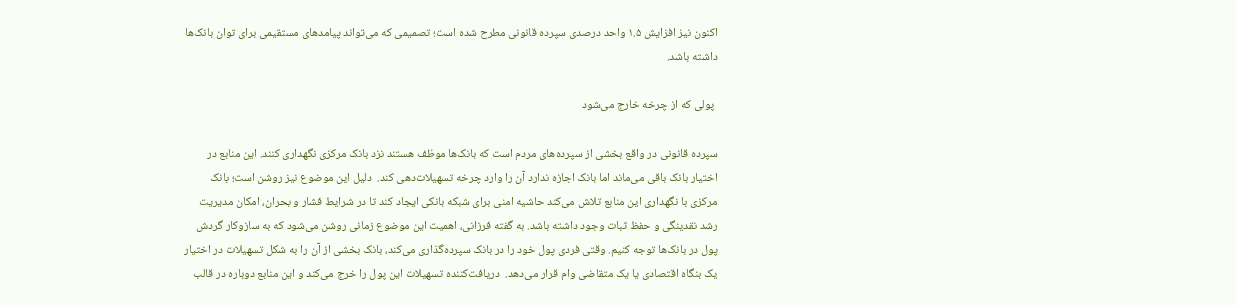اکنون نیز افزایش ۱.۵ واحد درصدی سپرده قانونی مطرح شده است؛ تصمیمی که می‌تواند پیامدهای مستقیمی برای توان بانک‌ها داشته باشد.

 پولی که از چرخه خارج می‌شود

سپرده قانونی در واقع بخشی از سپرده‌های مردم است که بانک‌ها موظف هستند نزد بانک مرکزی نگهداری کنند. این منابع در اختیار بانک باقی می‌ماند اما بانک اجازه ندارد آن را وارد چرخه تسهیلات‌دهی کند.  دلیل این موضوع نیز روشن است؛ بانک مرکزی با نگهداری این منابع تلاش می‌کند حاشیه امنی برای شبکه بانکی ایجاد کند تا در شرایط فشار و بحران، امکان مدیریت رشد نقدینگی و حفظ ثبات وجود داشته باشد. به گفته فرزانی، اهمیت این موضوع زمانی روشن می‌شود که به سازوکار گردش پول در بانک‌ها توجه کنیم. وقتی فردی پول خود را در بانک سپرده‌گذاری می‌کند، بانک بخشی از آن را به شکل تسهیلات در اختیار یک بنگاه اقتصادی یا یک متقاضی وام قرار می‌دهد.  دریافت‌کننده تسهیلات این پول را خرج می‌کند و این منابع دوباره در قالب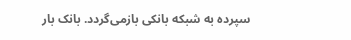سپرده به شبکه بانکی بازمی‌گردد. بانک بار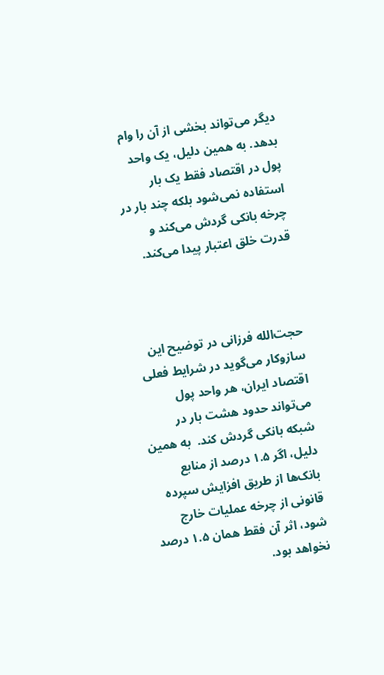دیگر می‌تواند بخشی از آن را وام بدهد. به همین دلیل، یک واحد پول در اقتصاد فقط یک بار استفاده نمی‌شود بلکه چند بار در چرخه بانکی گردش می‌کند و قدرت خلق اعتبار پیدا می‌کند.



حجت‌الله فرزانی در توضیح این سازوکار می‌گوید در شرایط فعلی اقتصاد ایران، هر واحد پول می‌تواند حدود هشت بار در شبکه بانکی گردش کند.  به همین دلیل، اگر ۱.۵ درصد از منابع بانک‌ها از طریق افزایش سپرده قانونی از چرخه عملیات خارج شود، اثر آن فقط همان ۱.۵ درصد نخواهد بود.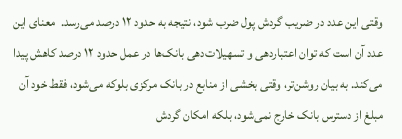وقتی این عدد در ضریب گردش پول ضرب شود، نتیجه به حدود ۱۲ درصد می‌رسد.  معنای این عدد آن است که توان اعتباردهی و تسهیلات‌دهی بانک‌ها در عمل حدود ۱۲ درصد کاهش پیدا می‌کند. به بیان روشن‌تر، وقتی بخشی از منابع در بانک مرکزی بلوکه می‌شود، فقط خود آن مبلغ از دسترس بانک خارج نمی‌شود، بلکه امکان گردش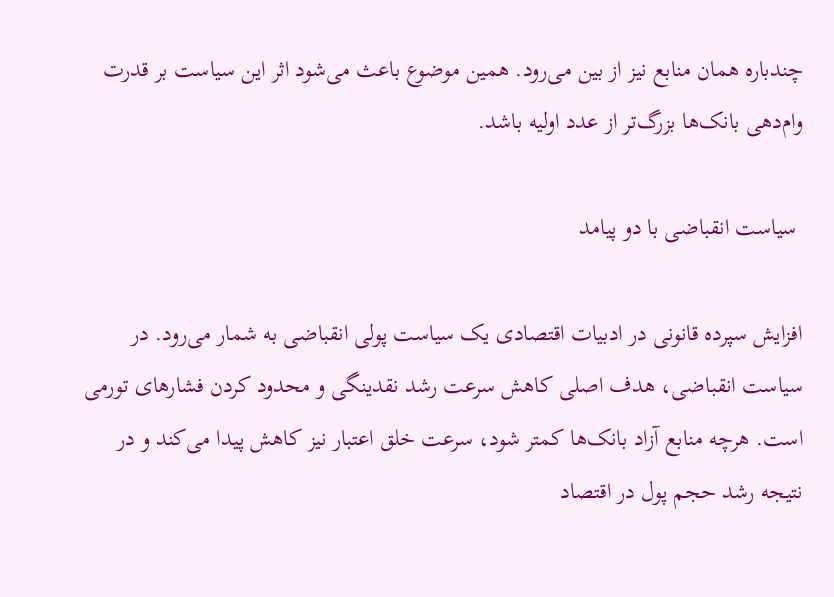چندباره همان منابع نیز از بین می‌رود. همین موضوع باعث می‌شود اثر این سیاست بر قدرت وام‌دهی بانک‌ها بزرگ‌تر از عدد اولیه باشد.

 سیاست انقباضی با دو پیامد

افزایش سپرده قانونی در ادبیات اقتصادی یک سیاست پولی انقباضی به شمار می‌رود. در سیاست انقباضی، هدف اصلی کاهش سرعت رشد نقدینگی و محدود کردن فشارهای تورمی است. هرچه منابع آزاد بانک‌ها کمتر شود، سرعت خلق اعتبار نیز کاهش پیدا می‌کند و در نتیجه رشد حجم پول در اقتصاد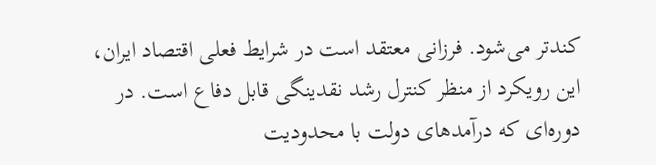کندتر می‌شود. فرزانی معتقد است در شرایط فعلی اقتصاد ایران، این رویکرد از منظر کنترل رشد نقدینگی قابل دفاع است. در دوره‌ای که درآمدهای دولت با محدودیت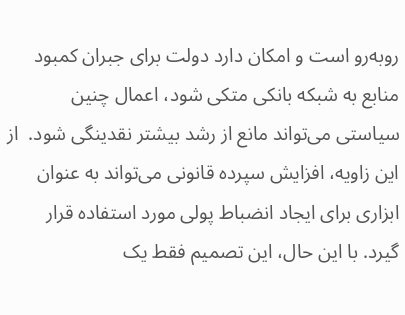روبه‌رو است و امکان دارد دولت برای جبران کمبود منابع به شبکه بانکی متکی شود، اعمال چنین سیاستی می‌تواند مانع از رشد بیشتر نقدینگی شود.  از این زاویه، افزایش سپرده قانونی می‌تواند به عنوان ابزاری برای ایجاد انضباط پولی مورد استفاده قرار گیرد. با این حال، این تصمیم فقط یک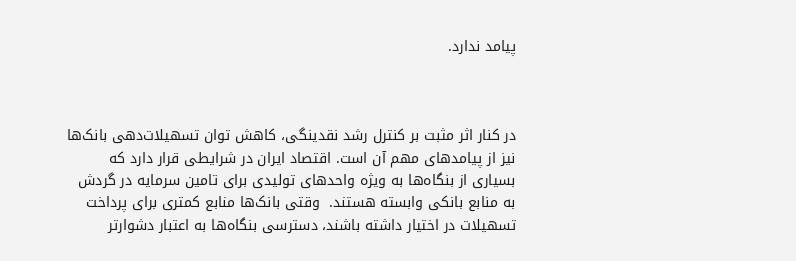پیامد ندارد.



در کنار اثر مثبت بر کنترل رشد نقدینگی، کاهش توان تسهیلات‌دهی بانک‌ها نیز از پیامدهای مهم آن است. اقتصاد ایران در شرایطی قرار دارد که بسیاری از بنگاه‌ها به ویژه واحدهای تولیدی برای تامین سرمایه در گردش به منابع بانکی وابسته هستند.  وقتی بانک‌ها منابع کمتری برای پرداخت تسهیلات در اختیار داشته باشند، دسترسی بنگاه‌ها به اعتبار دشوارتر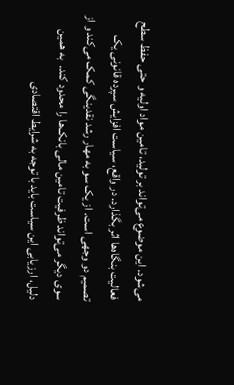می‌شود. این موضوع می‌تواند بر تولید، تامین مواد اولیه و حتی حفظ سطح فعالیت بنگاه‌ها اثر بگذارد. در واقع، سیاست افزایش سپرده قانونی یک تصمیم دو وجهی است. از یک سو به مهار رشد نقدینگی کمک می‌کند و از سوی دیگر می‌تواند ظرفیت تامین مالی بانک‌ها را محدود کند.  به همین دلیل، ارزیابی این سیاست باید با توجه به شرایط اقتصادی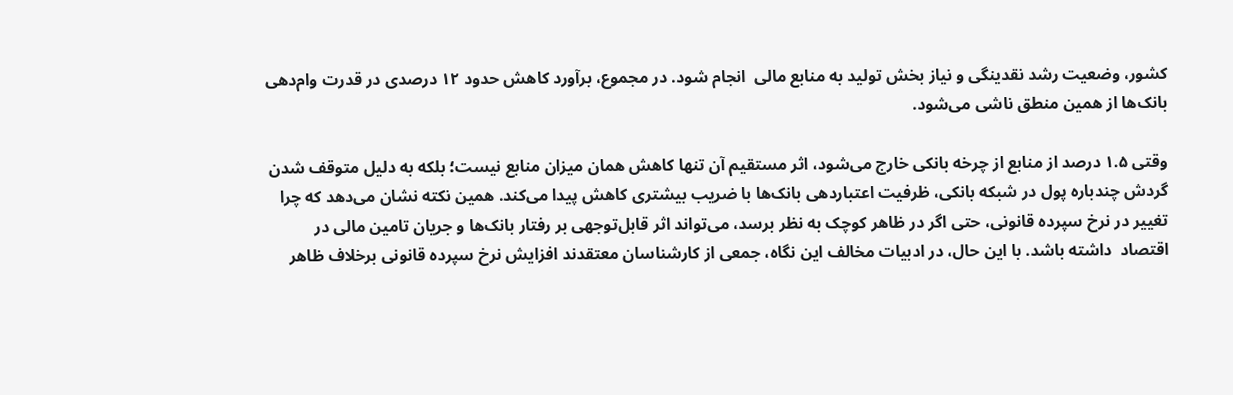کشور، وضعیت رشد نقدینگی و نیاز بخش تولید به منابع مالی  انجام شود. در مجموع، برآورد کاهش حدود ۱۲ درصدی در قدرت وام‌دهی بانک‌ها از همین منطق ناشی می‌شود.

وقتی ۱.۵ درصد از منابع از چرخه بانکی خارج می‌شود، اثر مستقیم آن تنها کاهش همان میزان منابع نیست؛ بلکه به دلیل متوقف شدن گردش چندباره پول در شبکه بانکی، ظرفیت اعتباردهی بانک‌ها با ضریب بیشتری کاهش پیدا می‌کند. همین نکته نشان می‌دهد که چرا تغییر در نرخ سپرده قانونی، حتی اگر در ظاهر کوچک به نظر برسد، می‌تواند اثر قابل‌توجهی بر رفتار بانک‌ها و جریان تامین مالی در اقتصاد  داشته باشد. با این حال، در ادبیات مخالف این نگاه، جمعی از کارشناسان معتقدند افزایش نرخ سپرده قانونی برخلاف ظاهر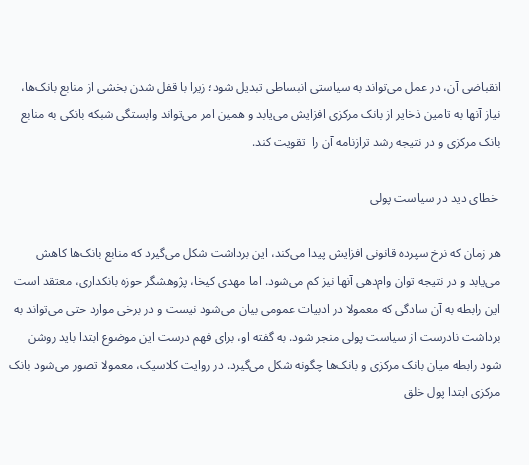انقباضی آن، در عمل می‌تواند به سیاستی انبساطی تبدیل شود؛ زیرا با قفل شدن بخشی از منابع بانک‌ها، نیاز آنها به تامین ذخایر از بانک مرکزی افزایش می‌یابد و همین امر می‌تواند وابستگی شبکه بانکی به منابع بانک مرکزی و در نتیجه رشد ترازنامه آن را  تقویت کند.

 خطای دید در سیاست پولی

هر زمان که نرخ سپرده قانونی افزایش پیدا می‌کند، این برداشت شکل می‌گیرد که منابع بانک‌ها کاهش می‌یابد و در نتیجه توان وام‌دهی آنها نیز کم می‌شود. اما مهدی کیخا، پژوهشگر حوزه بانکداری، معتقد است این رابطه به آن سادگی که معمولا در ادبیات عمومی بیان می‌شود نیست و در برخی موارد حتی می‌تواند به برداشت نادرست از سیاست پولی منجر شود. به گفته او، برای فهم درست این موضوع ابتدا باید روشن شود رابطه میان بانک مرکزی و بانک‌ها چگونه شکل می‌گیرد. در روایت کلاسیک، معمولا تصور می‌شود بانک مرکزی ابتدا پول خلق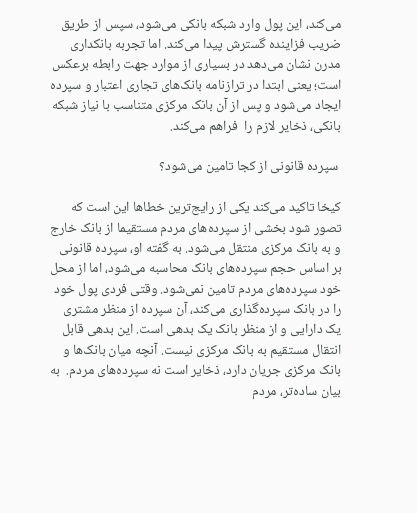می‌کند، این پول وارد شبکه بانکی می‌شود، سپس از طریق ضریب فزاینده گسترش پیدا می‌کند. اما تجربه بانکداری مدرن نشان می‌دهد در بسیاری از موارد جهت رابطه برعکس است؛ یعنی ابتدا در ترازنامه بانک‌های تجاری اعتبار و سپرده ایجاد می‌شود و پس از آن بانک مرکزی متناسب با نیاز شبکه بانکی، ذخایر لازم را  فراهم می‌کند.

 سپرده قانونی از کجا تامین می‌شود؟

کیخا تاکید می‌کند یکی از رایج‌ترین خطاها این است که تصور شود بخشی از سپرده‌های مردم مستقیما از بانک خارج و به بانک مرکزی منتقل می‌شود. به گفته او، سپرده قانونی بر اساس حجم سپرده‌های بانک محاسبه می‌شود، اما از محل خود سپرده‌های مردم تامین نمی‌شود. وقتی فردی پول خود را در بانک سپرده‌گذاری می‌کند، آن سپرده از منظر مشتری یک دارایی و از منظر بانک یک بدهی است. این بدهی قابل انتقال مستقیم به بانک مرکزی نیست. آنچه میان بانک‌ها و بانک مرکزی جریان دارد، ذخایر است نه سپرده‌های مردم.  به بیان ساده‌تر، مردم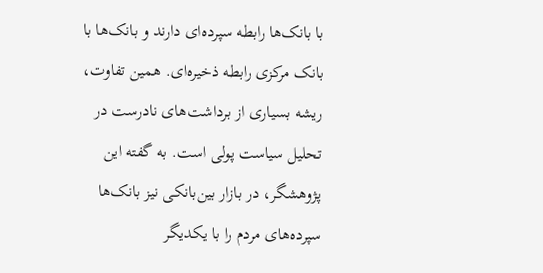با بانک‌ها رابطه سپرده‌ای دارند و بانک‌ها با بانک مرکزی رابطه ذخیره‌ای. همین تفاوت، ریشه بسیاری از برداشت‌های نادرست در تحلیل سیاست پولی است. به گفته این پژوهشگر، در بازار بین‌بانکی نیز بانک‌ها سپرده‌های مردم را با یکدیگر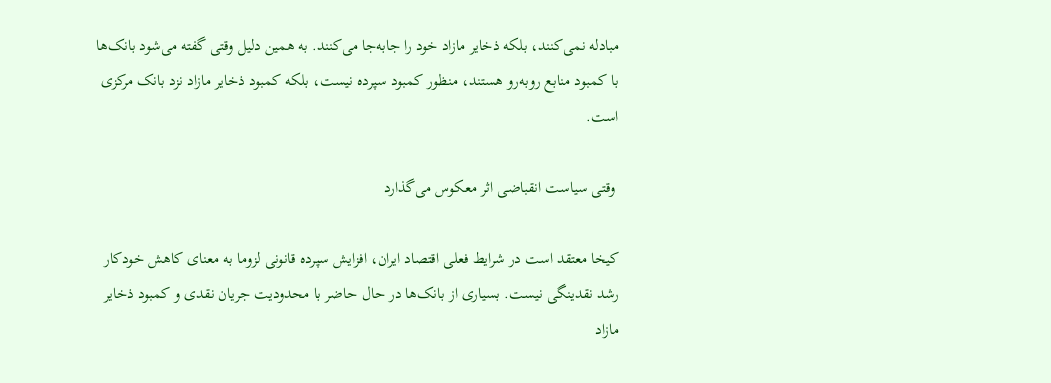مبادله نمی‌کنند، بلکه ذخایر مازاد خود را جابه‌جا می‌کنند. به همین دلیل وقتی گفته می‌شود بانک‌ها با کمبود منابع روبه‌رو هستند، منظور کمبود سپرده نیست، بلکه کمبود ذخایر مازاد نزد بانک مرکزی است.

 وقتی سیاست انقباضی اثر معکوس می‌گذارد

کیخا معتقد است در شرایط فعلی اقتصاد ایران، افزایش سپرده قانونی لزوما به معنای کاهش خودکار رشد نقدینگی نیست. بسیاری از بانک‌ها در حال حاضر با محدودیت جریان نقدی و کمبود ذخایر مازاد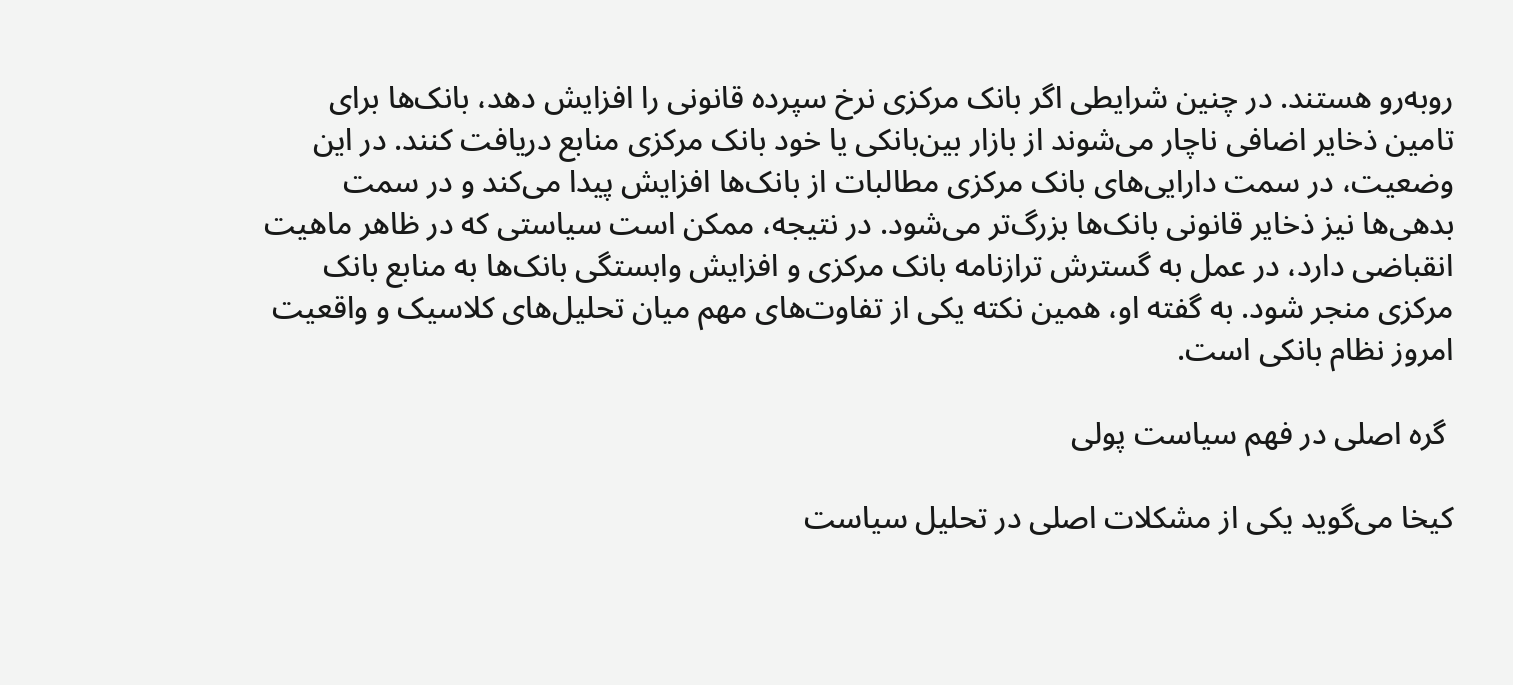روبه‌رو هستند. در چنین شرایطی اگر بانک مرکزی نرخ سپرده قانونی را افزایش دهد، بانک‌ها برای تامین ذخایر اضافی ناچار می‌شوند از بازار بین‌بانکی یا خود بانک مرکزی منابع دریافت کنند. در این وضعیت، در سمت دارایی‌های بانک مرکزی مطالبات از بانک‌ها افزایش پیدا می‌کند و در سمت بدهی‌ها نیز ذخایر قانونی بانک‌ها بزرگ‌تر می‌شود. در نتیجه، ممکن است سیاستی که در ظاهر ماهیت انقباضی دارد، در عمل به گسترش ترازنامه بانک مرکزی و افزایش وابستگی بانک‌ها به منابع بانک مرکزی منجر شود. به گفته او، همین نکته یکی از تفاوت‌های مهم میان تحلیل‌های کلاسیک و واقعیت امروز نظام بانکی است.

 گره اصلی در فهم سیاست پولی

کیخا می‌گوید یکی از مشکلات اصلی در تحلیل سیاست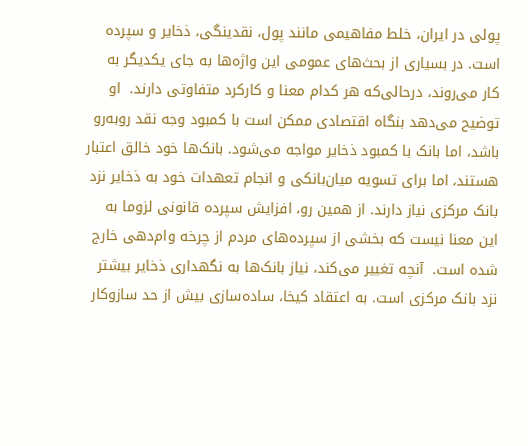پولی در ایران، خلط مفاهیمی مانند پول، نقدینگی، ذخایر و سپرده است. در بسیاری از بحث‌های عمومی این واژه‌ها به جای یکدیگر به کار می‌روند، درحالی‌که هر کدام معنا و کارکرد متفاوتی دارند.  او توضیح می‌دهد بنگاه اقتصادی ممکن است با کمبود وجه نقد روبه‌رو باشد، اما بانک با کمبود ذخایر مواجه می‌شود. بانک‌ها خود خالق اعتبار هستند، اما برای تسویه میان‌بانکی و انجام تعهدات خود به ذخایر نزد بانک مرکزی نیاز دارند. از همین رو، افزایش سپرده قانونی لزوما به این معنا نیست که بخشی از سپرده‌های مردم از چرخه وام‌دهی خارج شده است.  آنچه تغییر می‌کند، نیاز بانک‌ها به نگهداری ذخایر بیشتر نزد بانک مرکزی است. به اعتقاد کیخا، ساده‌سازی بیش از حد سازوکار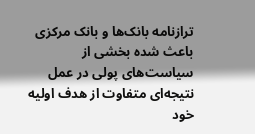ترازنامه بانک‌ها و بانک مرکزی باعث شده بخشی از سیاست‌های پولی در عمل نتیجه‌ای متفاوت از هدف اولیه خود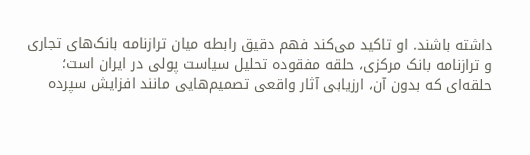داشته باشند. او تاکید می‌کند فهم دقیق رابطه میان ترازنامه بانک‌های تجاری و ترازنامه بانک مرکزی، حلقه مفقوده تحلیل سیاست پولی در ایران است؛ حلقه‌ای که بدون آن، ارزیابی آثار واقعی تصمیم‌هایی مانند افزایش سپرده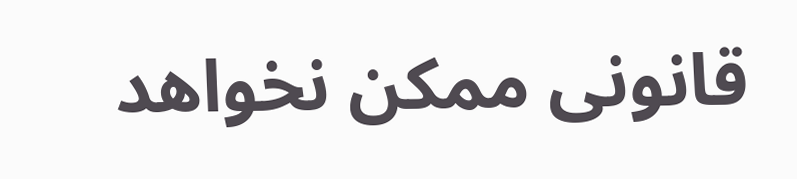قانونی ممکن نخواهد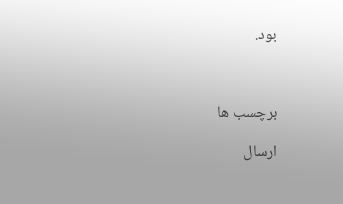بود.



برچسب ها

ارسال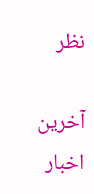نظر

آخرین اخبار